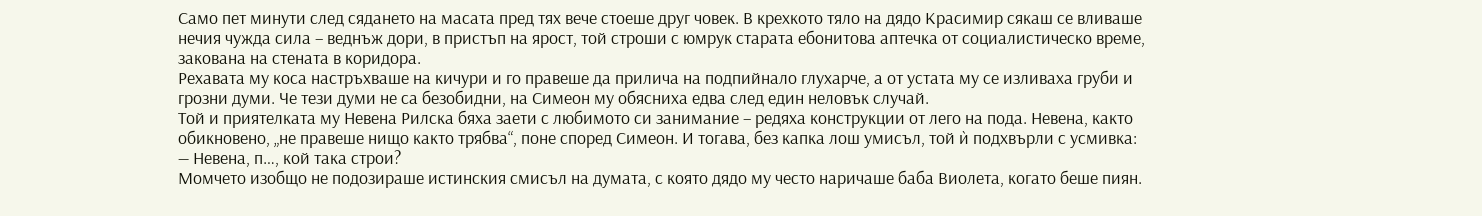Само пет минути след сядането на масата пред тях вече стоеше друг човек. В крехкото тяло на дядо Красимир сякаш се вливаше нечия чужда сила – веднъж дори, в пристъп на ярост, той строши с юмрук старата ебонитова аптечка от социалистическо време, закована на стената в коридора.
Рехавата му коса настръхваше на кичури и го правеше да прилича на подпийнало глухарче, а от устата му се изливаха груби и грозни думи. Че тези думи не са безобидни, на Симеон му обясниха едва след един неловък случай.
Той и приятелката му Невена Рилска бяха заети с любимото си занимание – редяха конструкции от лего на пода. Невена, както обикновено, „не правеше нищо както трябва“, поне според Симеон. И тогава, без капка лош умисъл, той ѝ подхвърли с усмивка:
— Невена, п…, кой така строи?
Момчето изобщо не подозираше истинския смисъл на думата, с която дядо му често наричаше баба Виолета, когато беше пиян.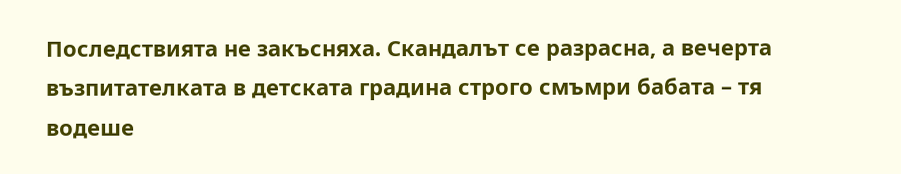Последствията не закъсняха. Скандалът се разрасна, а вечерта възпитателката в детската градина строго смъмри бабата – тя водеше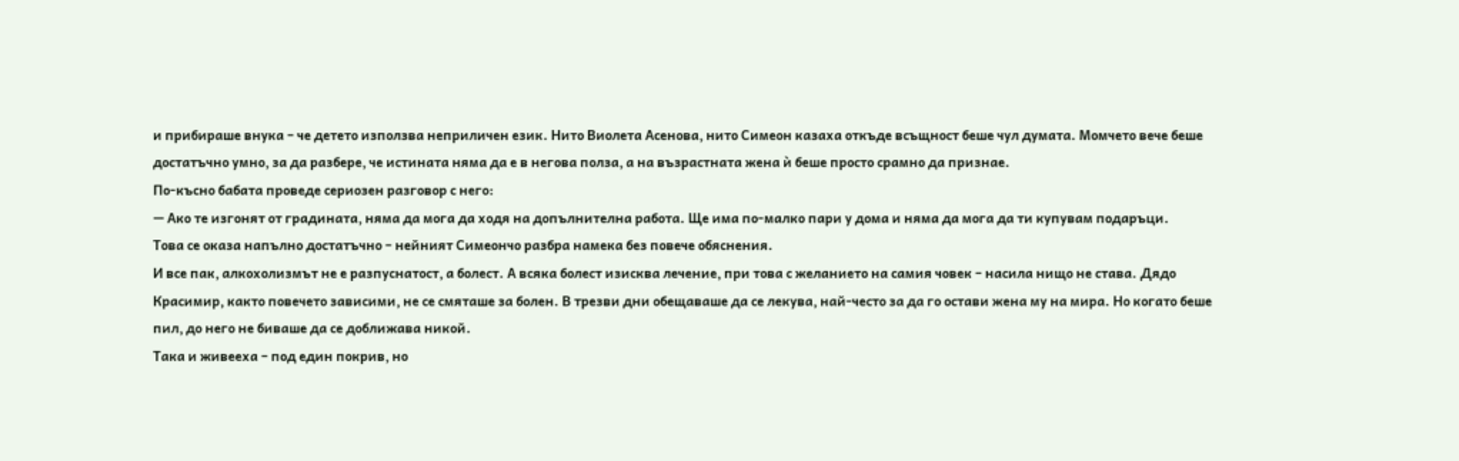и прибираше внука – че детето използва неприличен език. Нито Виолета Асенова, нито Симеон казаха откъде всъщност беше чул думата. Момчето вече беше достатъчно умно, за да разбере, че истината няма да е в негова полза, а на възрастната жена ѝ беше просто срамно да признае.
По-късно бабата проведе сериозен разговор с него:
— Ако те изгонят от градината, няма да мога да ходя на допълнителна работа. Ще има по-малко пари у дома и няма да мога да ти купувам подаръци.
Това се оказа напълно достатъчно – нейният Симеончо разбра намека без повече обяснения.
И все пак, алкохолизмът не е разпуснатост, а болест. А всяка болест изисква лечение, при това с желанието на самия човек – насила нищо не става. Дядо Красимир, както повечето зависими, не се смяташе за болен. В трезви дни обещаваше да се лекува, най-често за да го остави жена му на мира. Но когато беше пил, до него не биваше да се доближава никой.
Така и живееха – под един покрив, но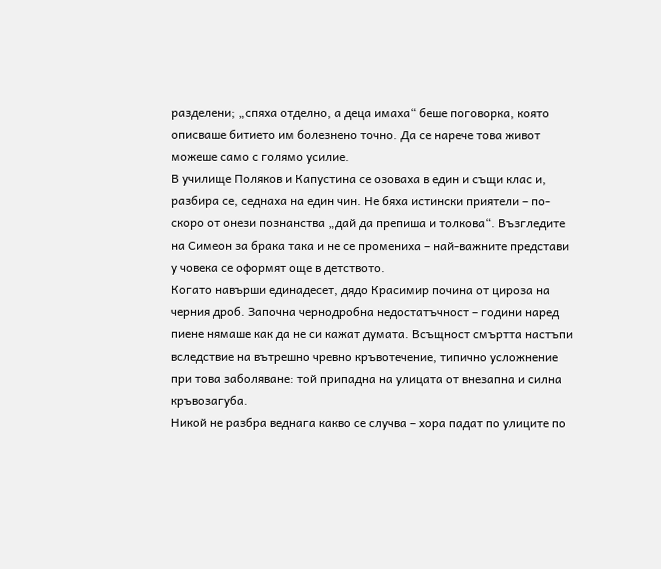разделени; „спяха отделно, а деца имаха“ беше поговорка, която описваше битието им болезнено точно. Да се нарече това живот можеше само с голямо усилие.
В училище Поляков и Капустина се озоваха в един и същи клас и, разбира се, седнаха на един чин. Не бяха истински приятели – по-скоро от онези познанства „дай да препиша и толкова“. Възгледите на Симеон за брака така и не се промениха – най-важните представи у човека се оформят още в детството.
Когато навърши единадесет, дядо Красимир почина от цироза на черния дроб. Започна чернодробна недостатъчност – години наред пиене нямаше как да не си кажат думата. Всъщност смъртта настъпи вследствие на вътрешно чревно кръвотечение, типично усложнение при това заболяване: той припадна на улицата от внезапна и силна кръвозагуба.
Никой не разбра веднага какво се случва – хора падат по улиците по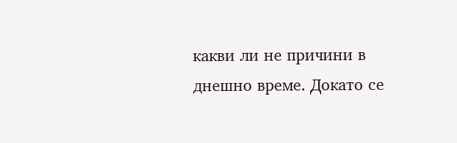какви ли не причини в днешно време. Докато се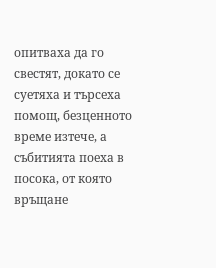опитваха да го свестят, докато се суетяха и търсеха помощ, безценното време изтече, а събитията поеха в посока, от която връщане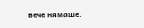вече нямаше.